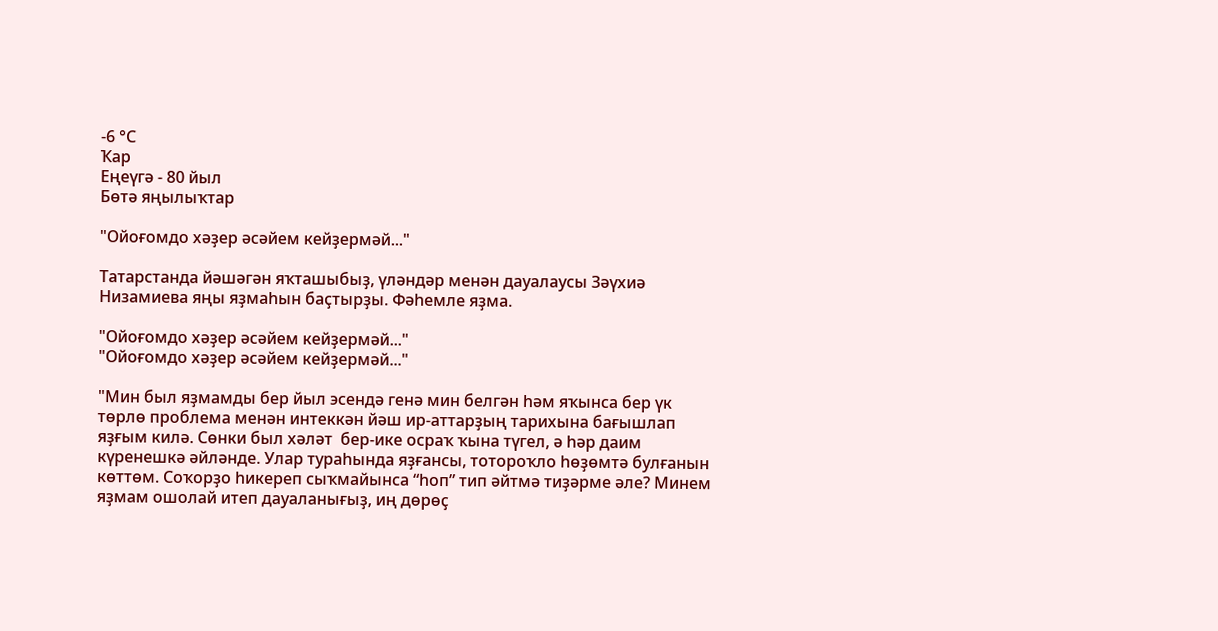-6 °С
Ҡар
Еңеүгә - 80 йыл
Бөтә яңылыҡтар

"Ойоғомдо хәҙер әсәйем кейҙермәй..."

Татарстанда йәшәгән яҡташыбыҙ, үләндәр менән дауалаусы Зәүхиә Низамиева яңы яҙмаһын баҫтырҙы. Фәһемле яҙма.

"Ойоғомдо хәҙер әсәйем кейҙермәй..."
"Ойоғомдо хәҙер әсәйем кейҙермәй..."

"Мин был яҙмамды бер йыл эсендә генә мин белгән һәм яҡынса бер үк төрлө проблема менән интеккән йәш ир-аттарҙың тарихына бағышлап яҙғым килә. Сөнки был хәләт  бер-ике осраҡ ҡына түгел, ә һәр даим күренешкә әйләнде. Улар тураһында яҙғансы, тотороҡло һөҙөмтә булғанын көттөм. Соҡорҙо һикереп сыҡмайынса “һоп” тип әйтмә тиҙәрме әле? Минем яҙмам ошолай итеп дауаланығыҙ, иң дөрөҫ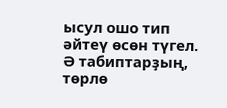ысул ошо тип әйтеү өсөн түгел. Ә табиптарҙың, төрлө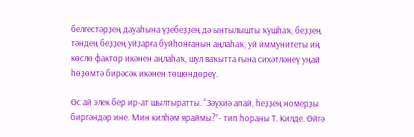белгестәрҙең дауаһына үҙебеҙҙең дә ынтылышты ҡушһаҡ, беҙҙең тәндең беҙҙең уйҙарға буйһонғанын аңлаһаҡ, уй иммунитеты иң көслө фактор икәнен аңлаһаҡ, шул ваҡытта ғына сихәтләнеү уңай һөҙөмтә бирәсәк икәнен төшөндөреү.

Өс ай элек бер ир-ат шылтыратты. “Зәүхиә апай, һеҙҙең номерҙы биргәндәр ине. Мин килһәм яраймы?”- тип һораны Т. Килде. Өйгә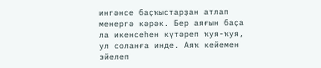ингәнсе баҫҡыстарҙан атлап менергә кәрәк. Бер аяғын баҫа ла икенсеһен күтәреп ҡуя-ҡуя, ул соланға инде. Аяҡ кейемен эйелеп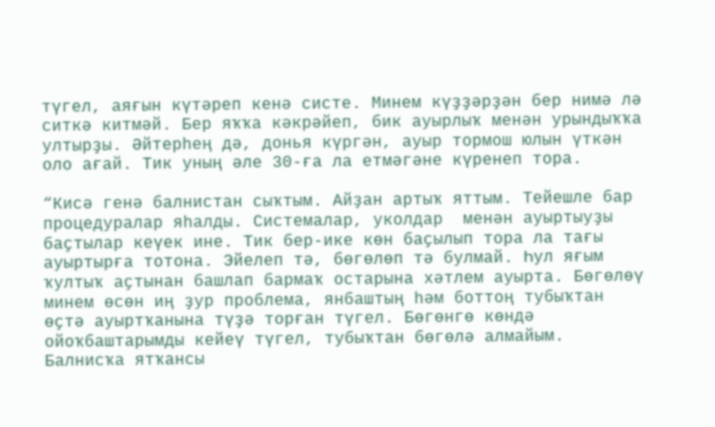түгел, аяғын күтәреп кенә систе. Минем күҙҙәрҙән бер нимә лә ситкә китмәй. Бер яҡҡа кәкрәйеп, бик ауырлыҡ менән урындыҡҡа ултырҙы. Әйтерһең дә, донья күргән, ауыр тормош юлын үткән оло ағай. Тик уның әле 30-ға ла етмәгәне күренеп тора.

“Кисә генә балнистан сыҡтым. Айҙан артыҡ яттым. Тейешле бар процедуралар яһалды. Системалар, уколдар  менән ауыртыуҙы  баҫтылар кеүек ине. Тик бер-ике көн баҫылып тора ла тағы ауыртырға тотона. Эйелеп тә, бөгөлөп тә булмай. Һул яғым ҡултыҡ аҫтынан башлап бармаҡ остарына хәтлем ауырта. Бөгөлөү минем өсөн иң ҙур проблема, янбаштың һәм боттоң тубыҡтан өҫтә ауыртҡанына түҙә торған түгел. Бөгөнгө көндә ойоҡбаштарымды кейеү түгел, тубыҡтан бөгөлә алмайым. Балнисҡа ятҡансы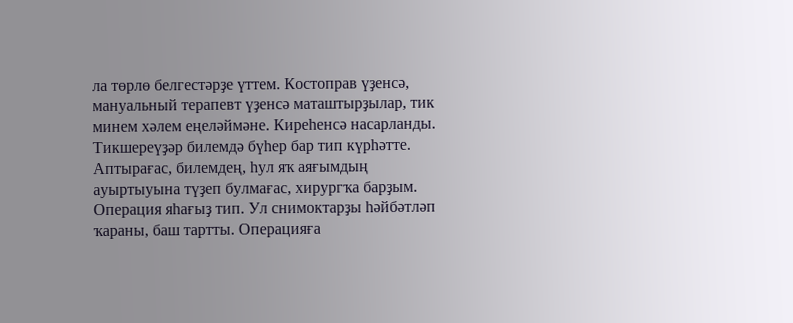ла төрлө белгестәрҙе үттем. Костоправ үҙенсә, мануальный терапевт үҙенсә маташтырҙылар, тик минем хәлем еңеләймәне. Киреһенсә насарланды. Тикшереүҙәр билемдә бүһер бар тип күрһәтте. Аптырағас, билемдең, һул яҡ аяғымдың ауыртыуына түҙеп булмағас, хирургҡа барҙым. Операция яһағыҙ тип. Ул снимоктарҙы һәйбәтләп ҡараны, баш тартты. Операцияға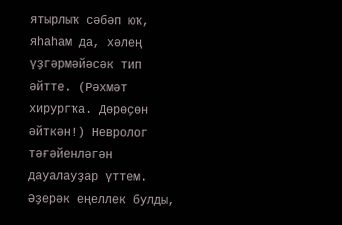ятырлыҡ сәбәп юҡ, яһаһам да, хәлең үҙгәрмәйәсәк тип әйтте. (Рәхмәт хирургҡа. Дөрөҫөн әйткән!) Невролог тәғәйенләгән дауалауҙар үттем. Әҙерәк еңеллек булды,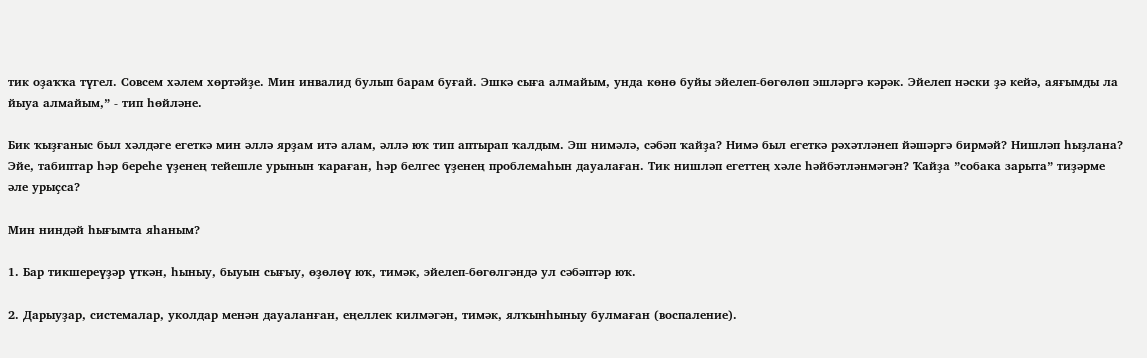тик оҙаҡҡа түгел. Совсем хәлем хөртәйҙе. Мин инвалид булып барам буғай. Эшкә сыға алмайым, унда көнө буйы эйелеп-бөгөлөп эшләргә кәрәк. Эйелеп нәски ҙә кейә, аяғымды ла йыуа алмайым,” - тип һөйләне.

Бик ҡыҙғаныс был хәлдәге егеткә мин әллә ярҙам итә алам, әллә юҡ тип аптырап ҡалдым. Эш нимәлә, сәбәп ҡайҙа? Нимә был егеткә рәхәтләнеп йәшәргә бирмәй? Нишләп һыҙлана?   Эйе, табиптар һәр береһе үҙенең тейешле урынын ҡараған, һәр белгес үҙенең проблемаһын дауалаған. Тик нишләп егеттең хәле һәйбәтләнмәгән? Ҡайҙа ”собака зарыта” тиҙәрме әле урыҫса?

Мин ниндәй һығымта яһаным?

1. Бар тикшереүҙәр үткән, һыныу, быуын сығыу, өҙөлөү юҡ, тимәк, эйелеп-бөгөлгәндә ул сәбәптәр юҡ.

2. Дарыуҙар, системалар, уколдар менән дауаланған, еңеллек килмәгән, тимәк, ялҡынһыныу булмаған (воспаление).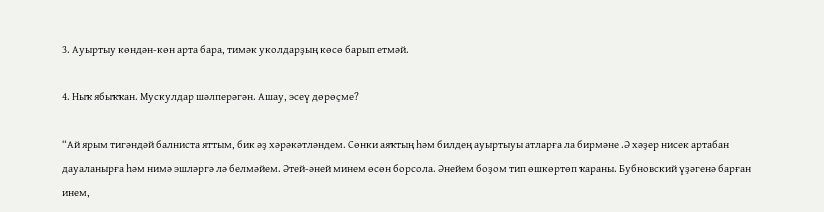3. Ауыртыу көндән-көн арта бара, тимәк уколдарҙың көсө барып етмәй.

4. Ныҡ ябыҡҡан. Мускулдар шәлперәгән. Ашау, эсеү дөрөҫме?

“Ай ярым тигәндәй балниста яттым, бик әҙ хәрәкәтләндем. Сөнки аяҡтың һәм билдең ауыртыуы атларға ла бирмәне .Ә хәҙер нисек артабан дауаланырға һәм нимә эшләргә лә белмәйем. Әтей-әней минем өсөн борсола. Әнейем боҙом тип өшкөртөп ҡараны. Бубновский үҙәгенә барған инем,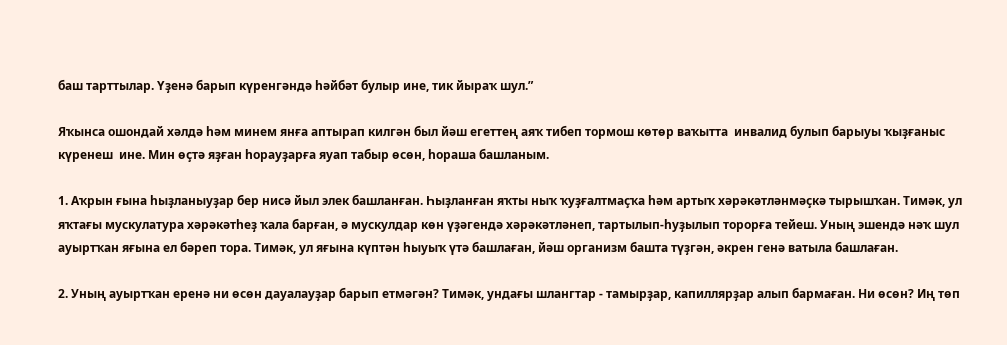баш тарттылар. Үҙенә барып күренгәндә һәйбәт булыр ине, тик йыраҡ шул.”

Яҡынса ошондай хәлдә һәм минем янға аптырап килгән был йәш егеттең аяҡ тибеп тормош көтөр ваҡытта  инвалид булып барыуы ҡыҙғаныс күренеш  ине. Мин өҫтә яҙған һорауҙарға яуап табыр өсөн, һораша башланым.

1. Аҡрын ғына һыҙланыуҙар бер нисә йыл элек башланған. Һыҙланған яҡты ныҡ ҡуҙғалтмаҫҡа һәм артыҡ хәрәкәтләнмәҫкә тырышҡан. Тимәк, ул яҡтағы мускулатура хәрәкәтһеҙ ҡала барған, ә мускулдар көн үҙәгендә хәрәкәтләнеп, тартылып-һуҙылып торорға тейеш. Уның эшендә нәҡ шул ауыртҡан яғына ел бәреп тора. Тимәк, ул яғына күптән һыуыҡ үтә башлаған, йәш организм башта түҙгән, әкрен генә ватыла башлаған.

2. Уның ауыртҡан еренә ни өсөн дауалауҙар барып етмәгән? Тимәк, ундағы шлангтар - тамырҙар, капиллярҙар алып бармаған. Ни өсөн? Иң төп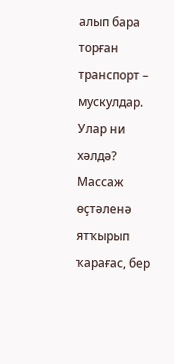алып бара торған транспорт – мускулдар. Улар ни хәлдә? Массаж өҫтәленә ятҡырып ҡарағас, бер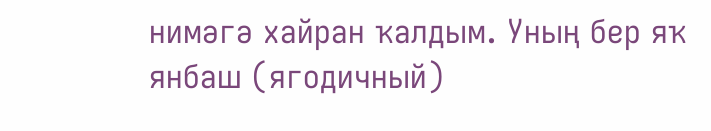нимәгә хайран ҡалдым. Уның бер яҡ янбаш (ягодичный)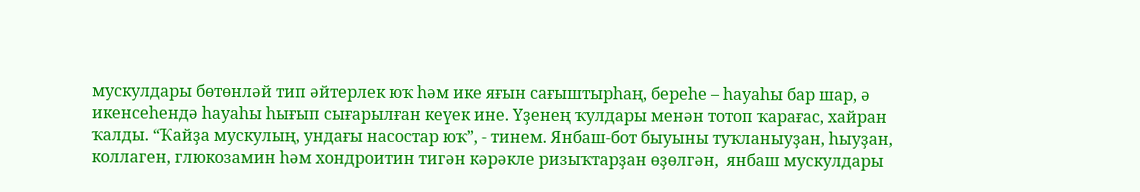мускулдары бөтөнләй тип әйтерлек юҡ һәм ике яғын сағыштырһаң, береһе – һауаһы бар шар, ә икенсеһендә һауаһы һығып сығарылған кеүек ине. Үҙенең ҡулдары менән тотоп ҡарағас, хайран ҡалды. “Ҡайҙа мускулың, ундағы насостар юҡ”, - тинем. Янбаш-бот быуыны туҡланыуҙан, һыуҙан, коллаген, глюкозамин һәм хондроитин тигән кәрәкле ризыҡтарҙан өҙөлгән,  янбаш мускулдары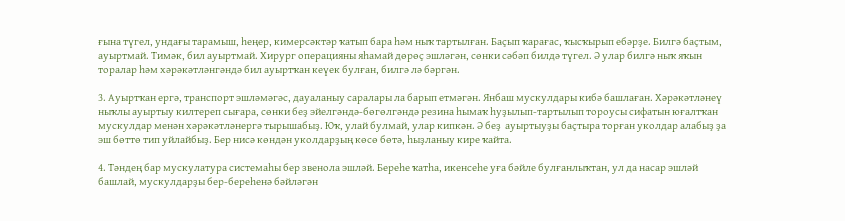ғына түгел, ундағы тарамыш, һеңер, кимерсәктәр ҡатып бара һәм ныҡ тартылған. Баҫып ҡарағас, ҡысҡырып ебәрҙе. Билгә баҫтым, ауыртмай. Тимәк, бил ауыртмай. Хирург операцияны яһамай дөрөҫ эшләгән, сөнки сәбәп билдә түгел. Ә улар билгә ныҡ яҡын торалар һәм хәрәкәтләнгәндә бил ауыртҡан кеүек булған, билгә лә бәргән.

3. Ауыртҡан ергә, транспорт эшләмәгәс, дауаланыу саралары ла барып етмәгән. Янбаш мускулдары кибә башлаған. Хәрәкәтләнеү ныҡлы ауыртыу килтереп сығара, сөнки беҙ эйелгәндә-бөгөлгәндә резина һымаҡ һуҙылып-тартылып тороусы сифатын юғалтҡан мускулдар менән хәрәкәтләнергә тырышабыҙ. Юҡ, улай булмай, улар кипкән. Ә беҙ  ауыртыуҙы баҫтыра торған уколдар алабыҙ ҙа эш бөттө тип уйлайбыҙ. Бер нисә көндән уколдарҙың көсө бөтә, һыҙланыу кире ҡайта.

4. Тәндең бар мускулатура системаһы бер звенола эшләй. Береһе ҡатһа, икенсеһе уға бәйле булғанлыҡтан, ул да насар эшләй башлай, мускулдарҙы бер-береһенә бәйләгән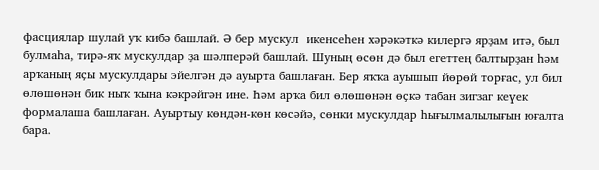фасциялар шулай уҡ кибә башлай. Ә бер мускул  икенсеһен хәрәкәткә килергә ярҙам итә, был булмаһа, тирә-яҡ мускулдар ҙа шәлперәй башлай. Шуның өсөн дә был егеттең балтырҙан һәм арҡаның яҫы мускулдары эйелгән дә ауырта башлаған. Бер яҡҡа ауышып йөрөй торғас, ул бил өлөшөнән бик ныҡ ҡына кәкрәйгән ине. Һәм арҡа бил өлөшөнән өҫкә табан зигзаг кеүек формалаша башлаған. Ауыртыу көндән-көн көсәйә, сөнки мускулдар һығылмалылығын юғалта бара.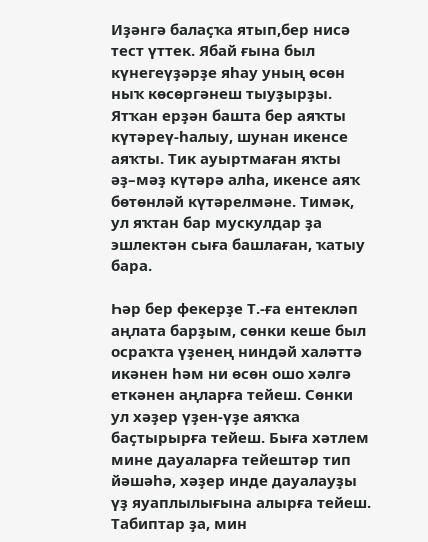Иҙәнгә балаҫҡа ятып,бер нисә тест үттек. Ябай ғына был күнегеүҙәрҙе яһау уның өсөн ныҡ көсөргәнеш тыуҙырҙы. Ятҡан ерҙән башта бер аяҡты күтәреү-һалыу, шунан икенсе аяҡты. Тик ауыртмаған яҡты әҙ–мәҙ күтәрә алһа, икенсе аяҡ бөтөнләй күтәрелмәне. Тимәк, ул яҡтан бар мускулдар ҙа эшлектән сыға башлаған, ҡатыу бара.

Һәр бер фекерҙе Т.-ға ентекләп аңлата барҙым, сөнки кеше был осраҡта үҙенең ниндәй халәттә икәнен һәм ни өсөн ошо хәлгә еткәнен аңларға тейеш. Сөнки ул хәҙер үҙен-үҙе аяҡҡа баҫтырырға тейеш. Быға хәтлем мине дауаларға тейештәр тип йәшәһә, хәҙер инде дауалауҙы үҙ яуаплылығына алырға тейеш. Табиптар ҙа, мин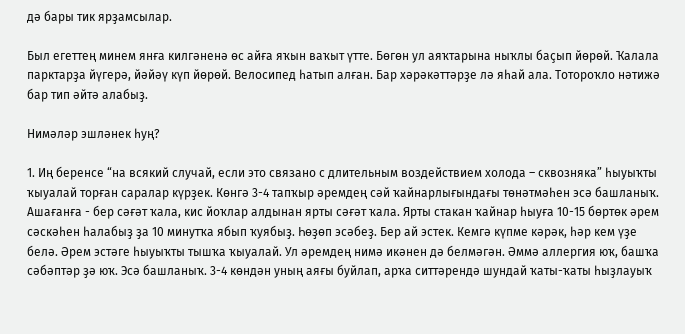дә бары тик ярҙамсылар.

Был егеттең минем янға килгәненә өс айға яҡын ваҡыт үтте. Бөгөн ул аяҡтарына ныҡлы баҫып йөрөй. Ҡалала парктарҙа йүгерә, йәйәү күп йөрөй. Велосипед һатып алған. Бар хәрәкәттәрҙе лә яһай ала. Тотороҡло нәтижә бар тип әйтә алабыҙ.

Нимәләр эшләнек һуң?

1. Иң беренсе “на всякий случай, если это связано с длительным воздействием холода – сквозняка” һыуыҡты ҡыуалай торған саралар күрҙек. Көнгә 3-4 тапҡыр әремдең сәй ҡайнарлығындағы төнәтмәһен эсә башланыҡ. Ашағанға - бер сәғәт ҡала, кис йоҡлар алдынан ярты сәғәт ҡала. Ярты стакан ҡайнар һыуға 10-15 бөртөк әрем сәскәһен һалабыҙ ҙа 10 минутҡа ябып ҡуябыҙ. Һөҙөп эсәбеҙ. Бер ай эстек. Кемгә күпме кәрәк, һәр кем үҙе белә. Әрем эстәге һыуыҡты тышҡа ҡыуалай. Ул әремдең нимә икәнен дә белмәгән. Әммә аллергия юҡ, башҡа сәбәптәр ҙә юҡ. Эсә башланыҡ. 3-4 көндән уның аяғы буйлап, арҡа ситтәрендә шундай ҡаты-ҡаты һыҙлауыҡ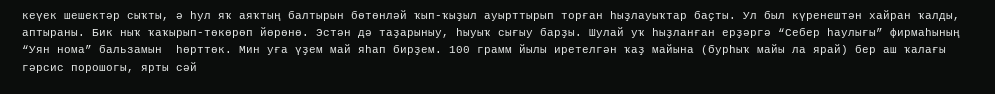кеүек шешектәр сыҡты, ә һул яҡ аяҡтың балтырын бөтөнләй ҡып-ҡыҙыл ауырттырып торған һыҙлауыҡтар баҫты. Ул был күренештән хайран ҡалды, аптыраны. Бик ныҡ ҡаҡырып-төкөрөп йөрөнө. Эстән дә таҙарыныу, һыуыҡ сығыу барҙы. Шулай уҡ һыҙланған ерҙәргә “Себер һаулығы” фирмаһының “Уян нома” бальзамын  һөрттөк. Мин уға үҙем май яһап бирҙем. 100 грамм йылы иретелгән ҡаҙ майына (бурһыҡ майы ла ярай) бер аш ҡалағы гәрсис порошогы, ярты сәй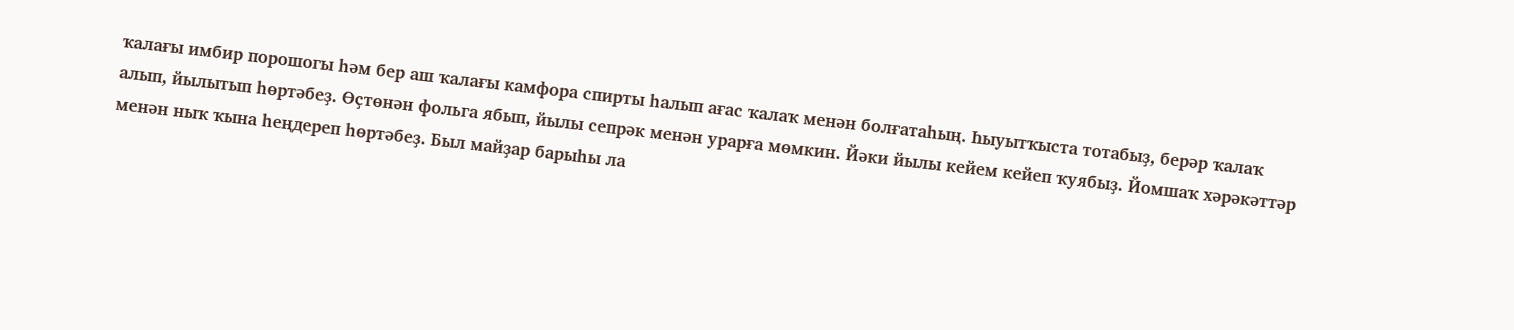ҡалағы имбир порошогы һәм бер аш ҡалағы камфора спирты һалып ағас ҡалаҡ менән болғатаһың. Һыуытҡыста тотабыҙ, берәр ҡалаҡ алып, йылытып һөртәбеҙ. Өҫтөнән фольга ябып, йылы сепрәк менән урарға мөмкин. Йәки йылы кейем кейеп ҡуябыҙ. Йомшаҡ хәрәкәттәр менән ныҡ ҡына һеңдереп һөртәбеҙ. Был майҙар барыһы ла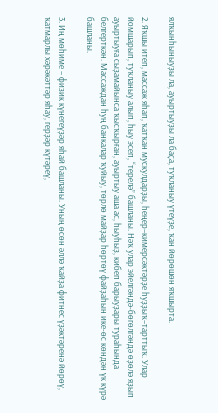ялҡынһыныуҙы ла, ауыртыуҙы ла баҫа, туҡланыу үтеүҙе, ҡан йөрөшөн яҡшырта.

2. Яҡшы итеп, массаж яһап, ҡатҡан мускулдарҙы, һеңер–кимерсәктәрҙе һуҙҙыҡ–тарттыҡ. Улар йомшарып, туҡланыу алып, һыу эсеп, “терелә” башланы. Нәҡ улар эйелгәндә-бөгөлгәндә өҙөлә яҙып ауыртыуға сыҙамайынса ҡысҡырған, ауыртыу аша ас, һыуһыҙ, кибеп барыуҙары тураһында белгерткән. Массаждан һуң банкалар ҡуйыу, төрлө майҙар һөртөү файҙаһын ике-өс көндән үк күрә башланы.

3. Иң мөһиме – физик күнегеүҙәр яһай башланы. Уның өсөн әллә ҡайҙа фитнес үҙәктәренә йөрөү, ҡатмарлы хәрәкәттәр яһау, герҙәр күтәреү,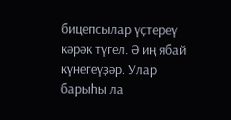бицепсылар үҫтереү кәрәк түгел. Ә иң ябай күнегеүҙәр. Улар барыһы ла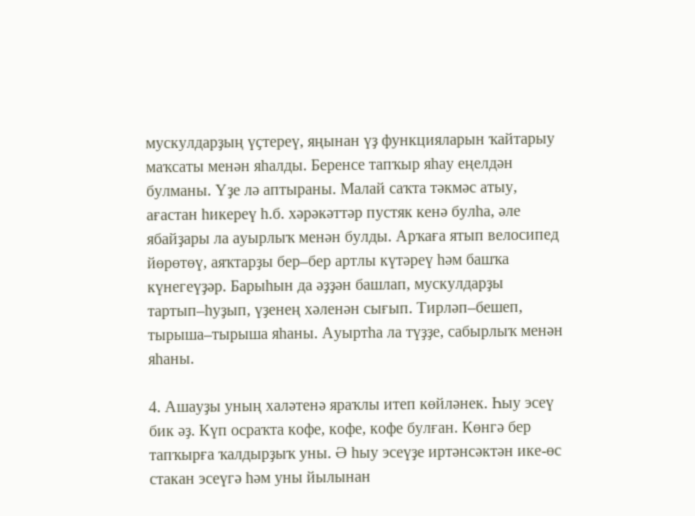мускулдарҙың үҫтереү, яңынан үҙ функцияларын ҡайтарыу маҡсаты менән яһалды. Беренсе тапҡыр яһау еңелдән булманы. Үҙе лә аптыраны. Малай саҡта тәкмәс атыу, ағастан һикереү һ.б. хәрәкәттәр пустяк кенә булһа, әле ябайҙары ла ауырлыҡ менән булды. Арҡаға ятып велосипед йөрөтөү, аяҡтарҙы бер–бер артлы күтәреү һәм башҡа күнегеүҙәр. Барыһын да әҙҙән башлап, мускулдарҙы тартып–һуҙып, үҙенең хәленән сығып. Тирләп–бешеп, тырыша–тырыша яһаны. Ауыртһа ла түҙҙе, сабырлыҡ менән яһаны.

4. Ашауҙы уның халәтенә яраҡлы итеп көйләнек. Һыу эсеү бик әҙ. Күп осраҡта кофе, кофе, кофе булған. Көнгә бер тапҡырға ҡалдырҙыҡ уны. Ә һыу эсеүҙе иртәнсәктән ике-өс стакан эсеүгә һәм уны йылынан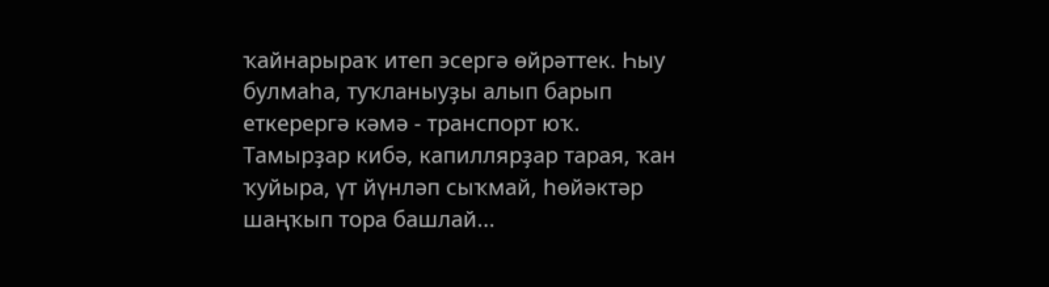ҡайнарыраҡ итеп эсергә өйрәттек. Һыу булмаһа, туҡланыуҙы алып барып еткерергә кәмә - транспорт юҡ. Тамырҙар кибә, капиллярҙар тарая, ҡан ҡуйыра, үт йүнләп сыҡмай, һөйәктәр шаңҡып тора башлай...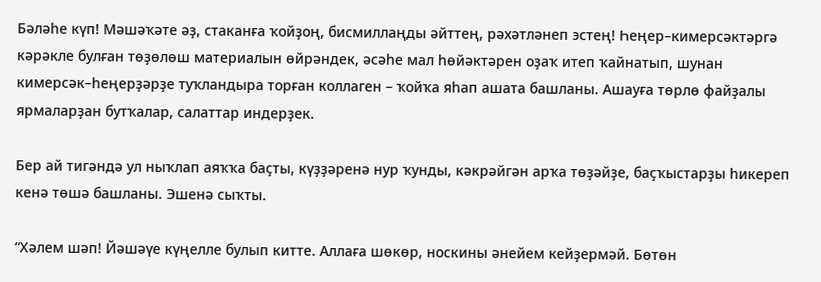Бәләһе күп! Мәшәҡәте әҙ, стаканға ҡойҙоң, бисмиллаңды әйттең, рәхәтләнеп эстең! Һеңер–кимерсәктәргә кәрәкле булған төҙөлөш материалын өйрәндек, әсәһе мал һөйәктәрен оҙаҡ итеп ҡайнатып, шунан кимерсәк–һеңерҙәрҙе туҡландыра торған коллаген – ҡойҡа яһап ашата башланы. Ашауға төрлө файҙалы ярмаларҙан бутҡалар, салаттар индерҙек.

Бер ай тигәндә ул ныҡлап аяҡҡа баҫты, күҙҙәренә нур ҡунды, кәкрәйгән арҡа төҙәйҙе, баҫҡыстарҙы һикереп кенә төшә башланы. Эшенә сыҡты.

“Хәлем шәп! Йәшәүе күңелле булып китте. Аллаға шөкөр, носкины әнейем кейҙермәй. Бөтөн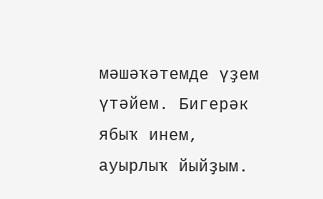мәшәҡәтемде үҙем үтәйем. Бигерәк ябыҡ инем, ауырлыҡ йыйҙым.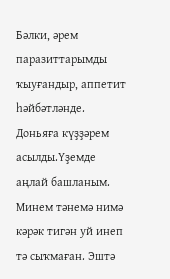Бәлки, әрем паразиттарымды ҡыуғандыр, аппетит һәйбәтләнде. Доньяға күҙҙәрем асылды.Үҙемде аңлай башланым. Минем тәнемә нимә кәрәк тигән уй инеп тә сыҡмаған. Эштә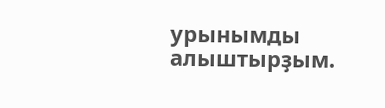урынымды алыштырҙым.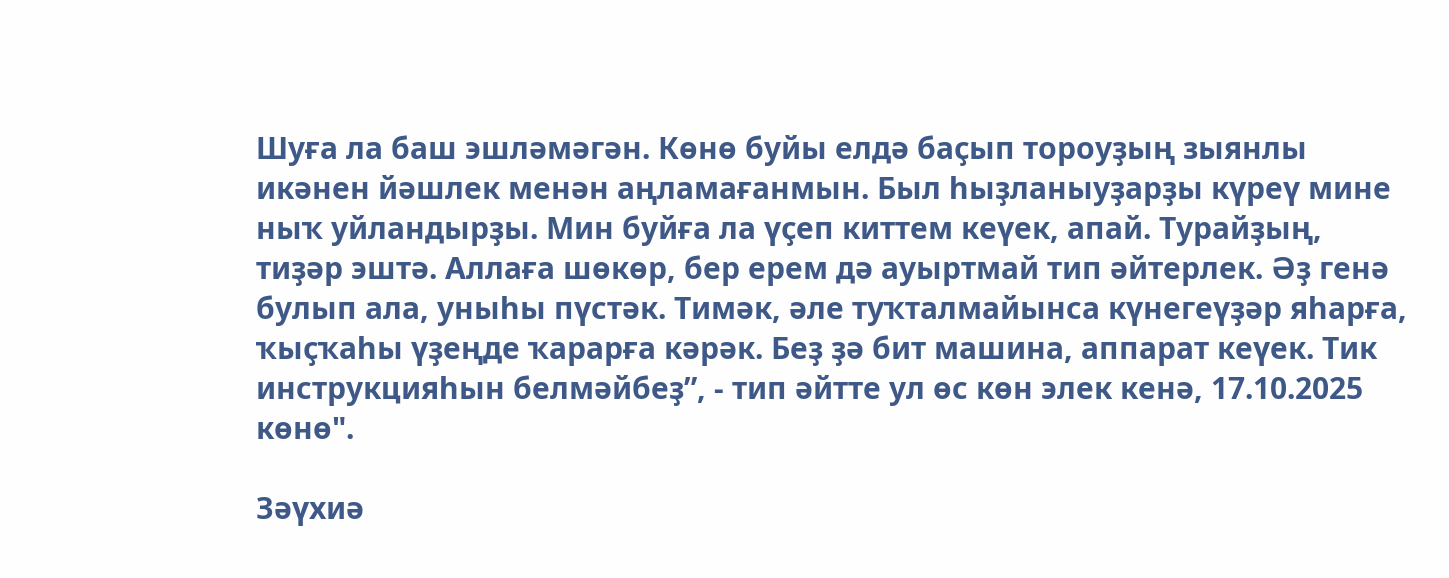Шуға ла баш эшләмәгән. Көнө буйы елдә баҫып тороуҙың зыянлы икәнен йәшлек менән аңламағанмын. Был һыҙланыуҙарҙы күреү мине ныҡ уйландырҙы. Мин буйға ла үҫеп киттем кеүек, апай. Турайҙың, тиҙәр эштә. Аллаға шөкөр, бер ерем дә ауыртмай тип әйтерлек. Әҙ генә булып ала, уныһы пүстәк. Тимәк, әле туҡталмайынса күнегеүҙәр яһарға, ҡыҫҡаһы үҙеңде ҡарарға кәрәк. Беҙ ҙә бит машина, аппарат кеүек. Тик инструкцияһын белмәйбеҙ”, - тип әйтте ул өс көн элек кенә, 17.10.2025 көнө".

Зәүхиә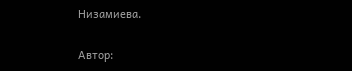Низамиева.

Автор: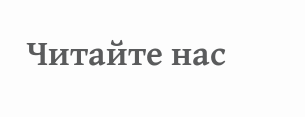Читайте нас